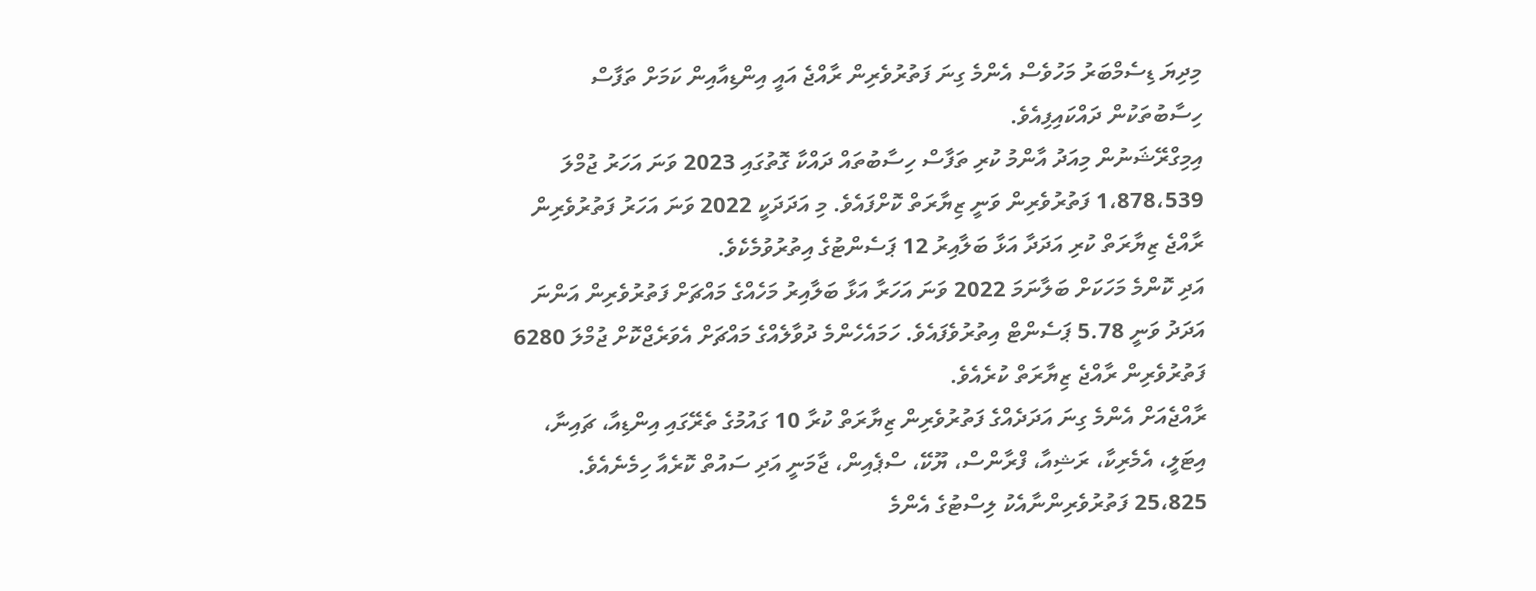މިދިޔަ ޑިސެމްބަރު މަހުވެސް އެންމެ ގިނަ ފަތުރުވެރިން ރާއްޖެ އައީ އިންޑިއާއިން ކަމަށް ތަފާސް ހިސާބުތަކުން ދައްކައިފިއެވެ.
އިމިގްރޭޝަނުން މިއަދު އާންމު ކުރި ތަފާސް ހިސާބުތައް ދައްކާ ގޮތުގައި 2023 ވަނަ އަހަރު ޖުމްލަ 1،878،539 ފަތުރުވެރިން ވަނީ ޒިޔާރަތް ކޮށްފައެވެ. މި އަދަދަކީ 2022 ވަނަ އަހަރު ފަތުރުވެރިން ރާއްޖެ ޒިޔާރަތް ކުރި އަދަދާ އަޅާ ބަލާއިރު 12 ޕަސެންޓުގެ އިތުރުވުމެކެވެ.
އަދި ކޮންމެ މަހަކަށް ބަލާނަމަ 2022 ވަނަ އަހަރާ އަޅާ ބަލާއިރު މަހެއްގެ މައްޗަށް ފަތުރުވެރިން އަންނަ އަދަދު ވަނީ 5.78 ޕަސެންޓް އިތުރުވެފައެވެ. ހަމައެހެންމެ ދުވާލެއްގެ މައްޗަށް އެވަރެޖްކޮށް ޖުމްލަ 6280 ފަތުރުވެރިން ރާއްޖެ ޒިޔާރަތް ކުރެއެވެ.
ރާއްޖެއަށް އެންމެ ގިނަ އަދަދެއްގެ ފަތުރުވެރިން ޒިޔާރަތް ކުރާ 10 ގައުމުގެ ތެރޭގައި އިންޑިއާ، ޗައިނާ، އިޓަލީ، އެމެރިކާ، ރަޝިއާ، ފްރާންސް، ޔޫކޭ، ސްޕެއިން، ޖާމަނީ އަދި ސައުތް ކޮރެއާ ހިމެނެއެވެ. 25،825 ފަތުރުވެރިންނާއެކު ލިސްޓުގެ އެންމެ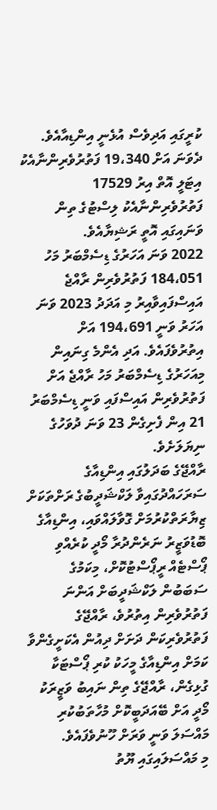ކުރީގައި އަދިވެސް އުޅެނީ އިންޑިއާއެވެ. ދެވަނަ އަށް 19،340 ފަތުރުވެރިންނާއެކު އިޓަލީ އޮތް އިރު 17529 ފަތުރުވެރިންނާއެކު ލިސްޓުގެ ތިން ވަނައިގައި އޮތީ ރަޝިޔާއެވެ.
2022 ވަނަ އަހަރުގެ ޑިސެމްބަރު މަހު 184،051 ފަތުރުވެރިން ރާއްޖެ އައިސްފައިވާއިރު މި އަދަދު 2023 ވަނަ އަހަރު ވަނީ 194،691 އަށް އިތުރުވެފައެވެ. އަދި އެންމެ ގިނައިން މިއަހަރުގެ ޑިސެމްބަރު މަހު ރާއްޖެ އަށް ފަތުރުވެރިން އައިސްފައި ވަނީ ޑިސެމްބަރު 21 އިން ފެށިގެން 23 ވަނަ ދުވަހުގެ ނިޔަލަށެވެ.
ރާއްޖޭގެ ބަދަލުގައި އިންޑިއާގެ ސަރަހައްދުގައިވާ ލަކްޝަދީބުގެ ރަށްތަކަށް ޒިޔާރަތްކުރުމަށް ގޮވާލައްވައި، އިންޑިއާގެ ބޮޑުވަޒީރު ނަރެންދުރާ މޯދީ ކުރެއްވި ޕޯސްޓެއް ރީޕޯސްޓުކޮށް، މިކަމުގެ ސަބަބުން ލަކްޝަދީބަށް އަންނަ ފަތުރުވެރިން އިތުރުވެ، ރާއްޖޭގެ ފަތުރުވެރިކަން ދަށަށް ދިއުން އެކަށީގެންވާ ކަމަށް އިންޑިއާގެ މީހަކު ކުރި ޕޯސްޓަކާ ގުޅިގެން، ރާއްޖޭގެ ތިން ނައިބު ވަޒީރަކު މޯދީ އަށް ބޭއަދަބީކޮށް މުހާތަބުކުރި މައްސަލަ ވަނީ ވަރަށް ހޫނުވެފައެވެ.
މި މައްސަލައިގައި ޔޫތު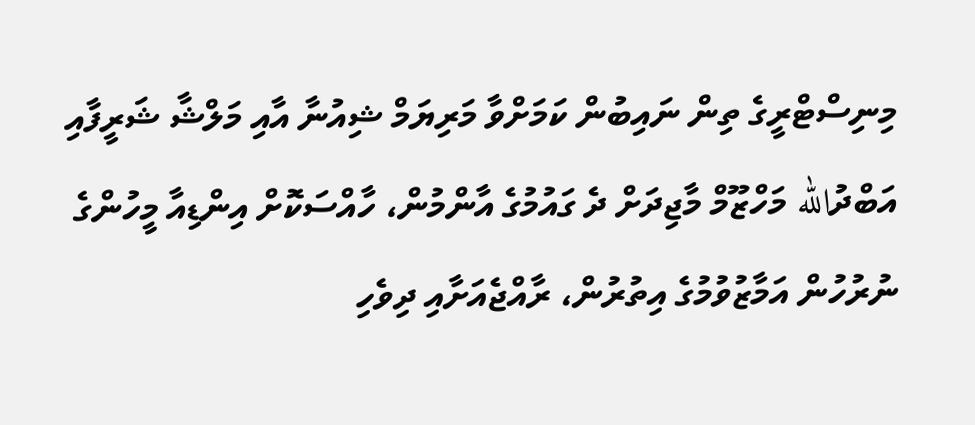މިނިސްޓްރީގެ ތިން ނައިބުން ކަމަށްވާ މަރިޔަމް ޝިއުނާ އާއި މަލްޝާ ޝަރީފާއި އަބްދުالله މަހްޒޫމް މާޖިދަށް ދެ ގައުމުގެ އާންމުން، ހާއްސަކޮށް އިންޑިއާ މީހުންގެ ނުރުހުން އަމާޒުވުމުގެ އިތުރުން، ރާއްޖެއަށާއި ދިވެހި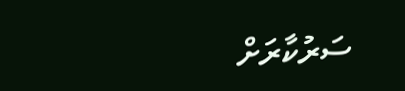ސަރުކާރަށް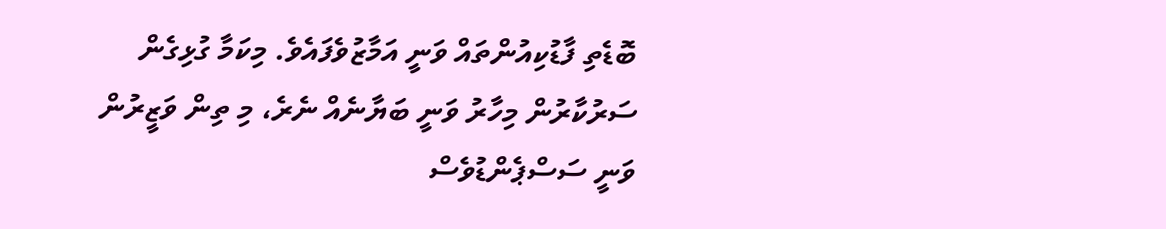ބޮޑެތި ފާޑުކިއުންތައް ވަނީ އަމާޒުވެފައެވެ. މިކަމާ ގުޅިގެން ސަރުކާރުން މިހާރު ވަނީ ބަޔާނެއް ނެރެ، މި ތިން ވަޒީރުން ވަނީ ސަސްޕެންޑުވެސް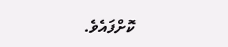ކޮށްފައެވެ.